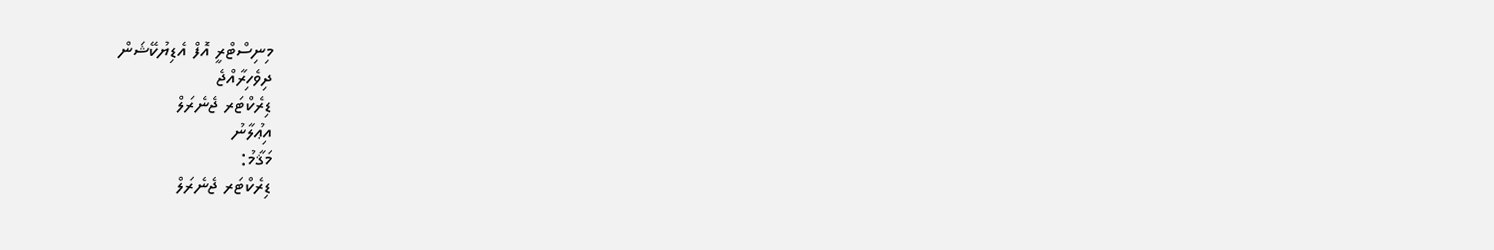މިނިސްޓްރީ އޮފް އެޑިޔުކޭޝަން
ދިވެހިރާއްޖެ
ޑިރެކްޓަރ ޖެނެރަލް
އިޢުލާނު
މަޤާމު:
ޑިރެކްޓަރ ޖެނެރަލް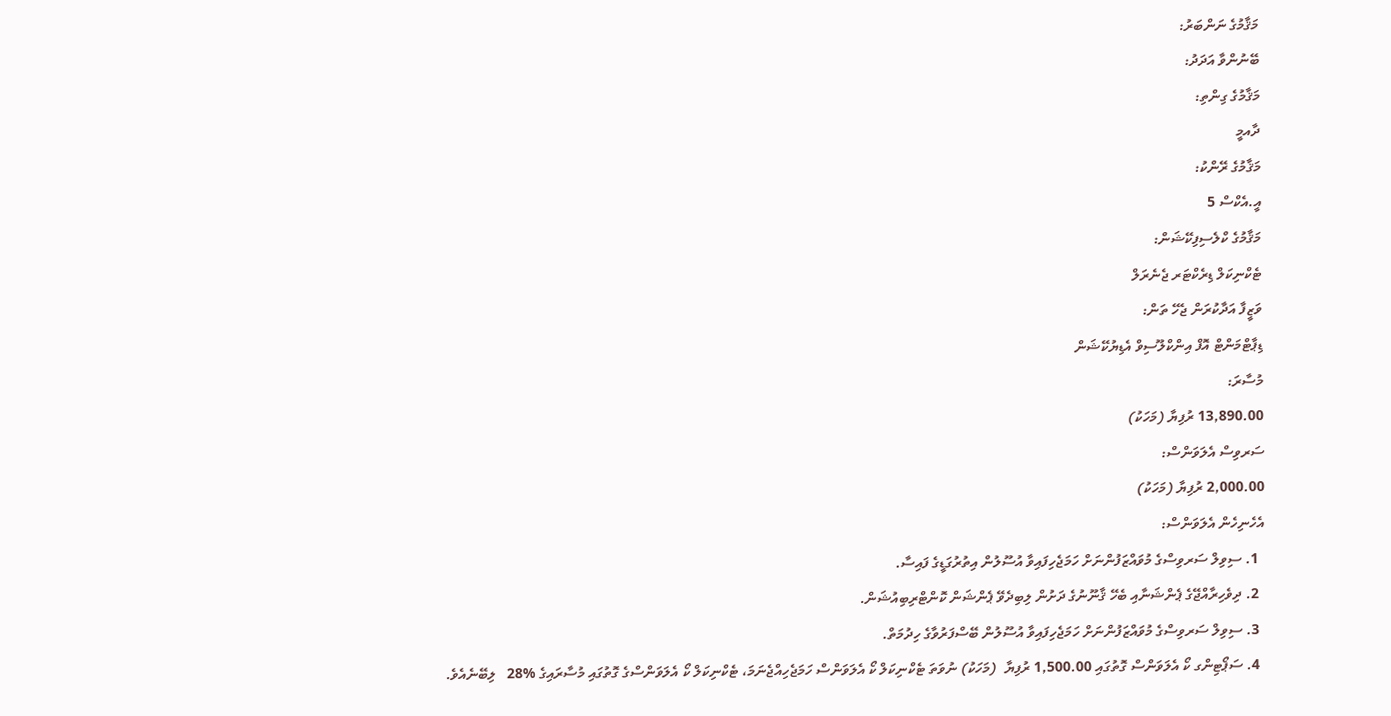މަޤާމުގެ ނަންބަރު:
ބޭނުންވާ އަދަދު:
މަޤާމުގެ ގިންތި:
ދާއމީ
މަޤާމުގެ ރޭންކު:
އީ.އެކްސް 5
މަޤާމުގެ ކްލެސިފިކޭޝަން:
ޓެކްނިކަލް ޑިރެކްޓަރ ޖެނެރަލް
ވަޒީފާ އަދާކުރަން ޖެހޭ ތަން:
ޑިޕާޓްމަންޓް އޮފް އިންކްލޫސިވް އެޑިޔުކޭޝަން
މުސާރަ:
13,890.00 ރުފިޔާ (މަހަކު)
ސަރވިސް އެލަވަންސް:
2,000.00 ރުފިޔާ (މަހަކު)
އެހެނިހެން އެލަވަންސް:
  1. ސިވިލް ސަރވިސްގެ މުވައްޒަފުންނަށް ހަމަޖެހިފައިވާ އުސޫލުން އިތުރުގަޑީގެ ފައިސާ.
  2. ދިވެހިރާއްޖޭގެ ޕެންޝަނާއި ބެހޭ ޤާނޫނުގެ ދަށުން ލިބިދެވޭ ޕެންޝަން ކޮންޓްރިބިއުޝަން.
  3. ސިވިލް ސަރވިސްގެ މުވައްޒަފުންނަށް ހަމަޖެހިފައިވާ އުސޫލުން ބޭސްފަރުވާގެ ހިދުމަތް.
  4. ސަޕޯޓިންގ ކޯ އެލަވަންސް ގޮތުގައި 1,500.00 ރުފިޔާ  (މަހަކު) ނުވަތަ ޓެކްނިކަލް ކޯ އެލަވަންސް ހަމަޖެހިއްޖެނަމަ، ޓެކްނިކަލް ކޯ އެލަވަންސްގެ ގޮތުގައި މުސާރައިގެ %28   ލިބޭނެއެވެ.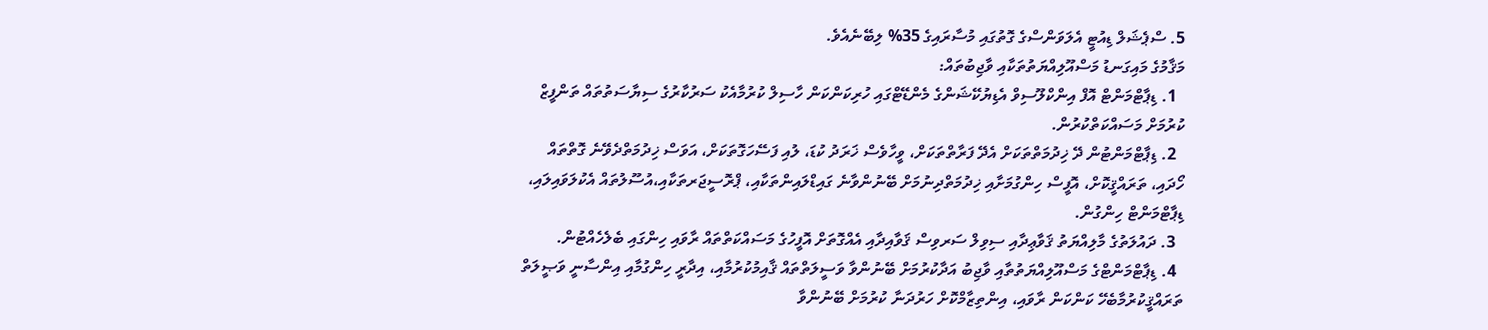5. ސްޕެޝަލް ޑިއުޓީ އެލަވަންސްގެ ގޮތުގައި މުސާރައިގެ 35% ލިބޭނެއެވެ.
މަޤާމުގެ މައިގަނޑު މަސްއޫލިއްޔަތުތަކާއި ވާޖިބުތައް:
  1. ޑިޕާޓްމަންޓް އޮފް އިންކްލޫސިވް އެޑިޔުކޭޝަންގެ މެންޑޭޓްގައި ހުރިކަންކަން ހާސިލް ކުރުމާއެކު ސަރުކާރުގެ ސިޔާސަތުތައް ތަންފީޒް ކުރުމަށް މަސައްކަތްކުރުން.
  2. ޑިޕާޓްމަންޓުން ދޭ ޚިދުމަތްތަކަށް އެދޭ ފަރާތްތަކަށް، ވީހާވެސް ޚަރަދު ކުޑަ، ލުއި ފަސޭހަގޮތަކަށް، އަވަސް ޚިދުމަތްދެވޭނެ ގޮތްތައް ހޯދައި، ތަރައްޤީކޮށް، އޮފީސް ހިންގުމަށާއި ޚިދުމަތްދިނުމަށް ބޭނުންވާނެ ގައިޑްލައިންތަކާއި، ޕްރޮސީޖަރތަކާއި،އުސޫލުތައް އެކުލަވައިލައި، ޑިޕާޓްމަންޓް ހިންގުން.
  3. ދައުލަތުގެ މާލިއްޔަތު ޤަވާޢިދާއި ސިވިލް ސަރވިސް ޤަވާއިދާއި އެއްގޮތަށް އޮފީހުގެ މަސައްކަތްތައް ރާވައި ހިންގައި ބެލެހެއްޓުން.
  4. ޑިޕާޓްމަންޓްގެ މަސްއޫލިއްޔަތުތާއި ވާޖިބު އަދާކުރުމަށް ބޭނުންވާ ވަސީލަތްތައް ޤާއިމުކުރުމާއި، އިދާރީ ހިންގުމާއި އިންސާނީ ވަޞީލަތް ތަރައްޤީކުރުމާބެހޭ ކަންކަން ރާވައި، އިންތިޒާމްކޮށް ހަރުދަނާ ކުރުމަށް ބޭނުންވާ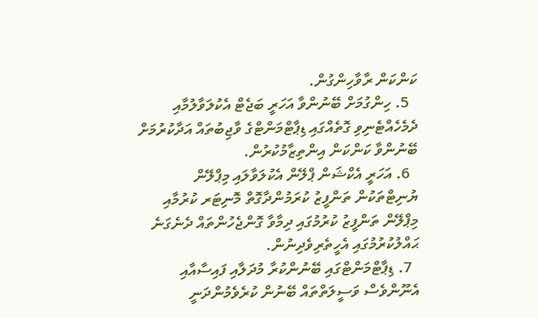ކަންކަން ރާވާހިންގުން.
  5. ހިންގުމަށް ބޭނުންވާ އަހަރީ ބަޖެޓް އެކުލަވާލުމާއި ދެމެހެއްޓެނިވި ގޮތެއްގައި ޑިޕާޓްމަންޓްގެ ވާޖިބުތައް އަދާކުރުމަށް ބޭނުންވާ ކަންކަން އިންތިޒާމުކުރުން.
  6. އަހަރީ އެކްޝަން ޕްލޭން އެކުލަވާލައި މިޕްލޭން ޔުނިޓްތަކުން ތަންފީޒު ކުރަމުންދާގޮތް މޮނިޓަރ ކުރުމާއި މިޕްލޭން ތަންފީޒު ކުރުމުގައި ދިމާވާ ގޮންޖެހުންތައް ދެނެގަނެ ޙައްލުކުރުމުގައި އެހީތެރިވެދިނުން.
  7. ޑިޕާޓްމަންޓްގައި ބޭނުންކުރާ މުދަލާއި ފައިސާއާއި އެނޫންވެސް ވަސީލަތްތައް ބޭނުން ކުރެވެމުންދަނީ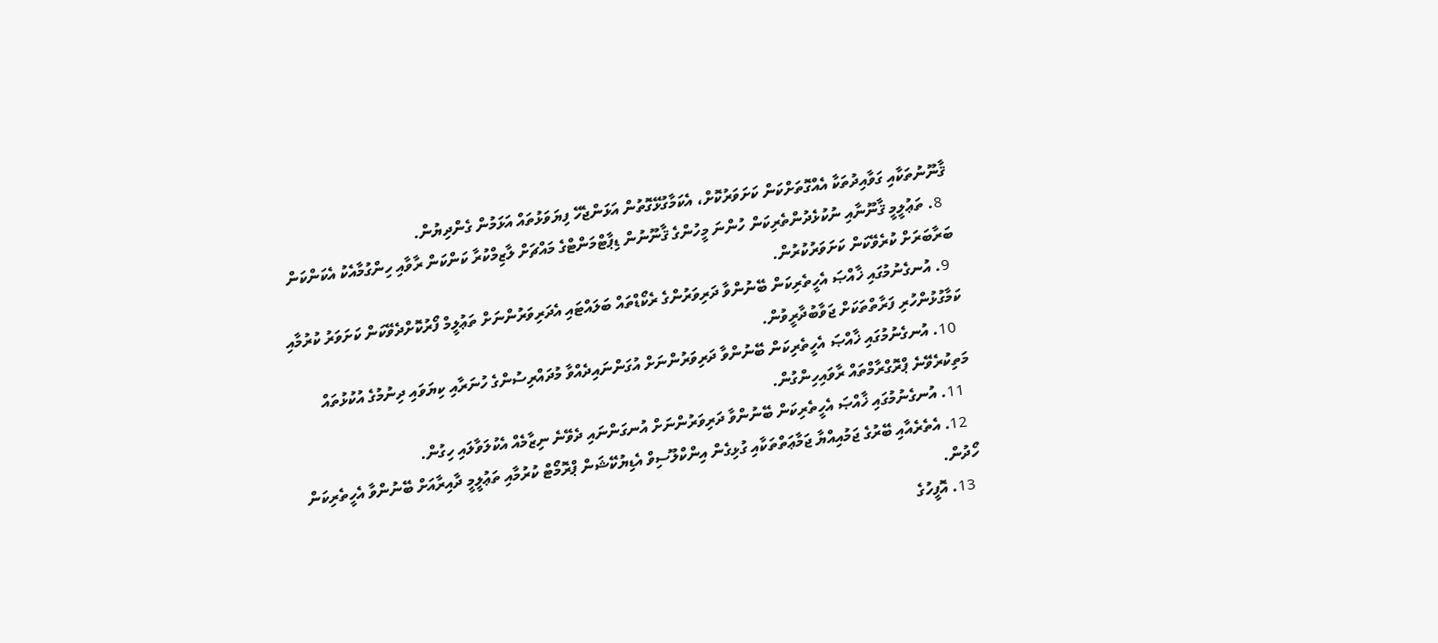ޤާނޫނުތަކާއި ގަވާއިދުތަކާ އެއްގޮތަށްކަން ކަށަވަރުކޮށް، އެކަމާގުޅޭގޮތުން އަޅަންޖެހޭ ފިޔަވަޅުތައް އަޅަމުން ގެންދިޔުން.
  8. ތަޢުލީމީ ޤާނޫނާއި ނުކުޅެދުންތެރިކަން ހުންނަ މީހުންގެ ޤާނޫނުން ޑިޕާޓްމަންޓްގެ މައްޗަށް ލާޒިމްކުރާ ކަންކަން ރާވާއި ހިންގުމާއެކު އެކަންކަން ބަރާބަރަށް ކުރެވޭކަން ކަށަވަރުކުރުން.
  9. އުނގެނުމުގައި ޚާއްޞަ އެހީތެރިކަން ބޭނުންވާ ދަރިވަރުންގެ ރެކޯޑްތައް ބަލައްޓައި އެދަރިވަރުންނަށް ތަޢުލީމް ފޯރުކޮށްދެވޭކަން ކަށަވަރު ކުރުމާއި ކަމާގުޅުންހުރި ފަރާތްތަކަށް ޖަވާބުދާރީވުން.
  10. އުނގެނުމުގައި ޚާއްޞަ އެހީތެރިކަން ބޭނުންވާ ދަރިވަރުންނަށް އުގަންނައިދެއްވާ މުދައްރިސުންގެ ހުނަރާއި ކިޔަވައި ދިނުމުގެ އުކުޅުތައް މަތިކުރެވޭނެ ޕްރޮގްރާމްތައް ރާވައިހިންގުން.
  11. އުނގެނުމުގައި ޚާއްޞަ އެހީތެރިކަން ބޭނުންވާ ދަރިވަރުންނަށް އުނގަންނައި ދެވޭނެ ނިޒާމެއް އެކުލަވާލައި ހިގުން.
  12. އެތެރެއާއި ބޭރުގެ ޖަމުއިއްޔާ ޖަމާޢަތްތަކާއި ގުޅިގެން އިންކްލޫސިވް އެޑިޔުކޭޝަން ޕްރޮމޯޓް ކުރުމާއި ތަޢުލީމީ ދާއިރާއަށް ބޭނުންވާ އެހީތެރިކަން ހޯދުން.
  13. އޮފީހުގެ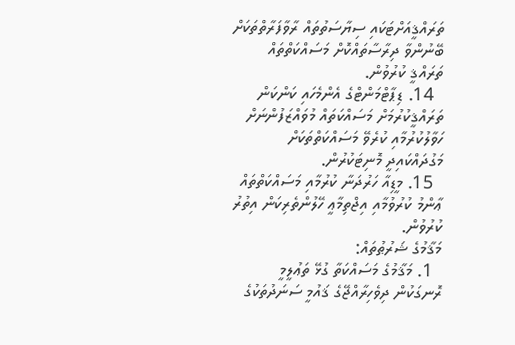ތަރައްޤީއަށްޓަކައި ސިޔާސަތުތައް ރާވާފަރާތްތަކަށް ބޭނުންވާ ދިރާސާތައްކޮށް މަސައްކަތްތައް ތަރައްޤީ ކުރުވުން.
  14. ޑިޕާޓްމަންޓްގެ އެންމެހައި ކަންކަން ތަރައްޤީކުރުމަށް މަސައްކަތައް މުވައްޒަފުންނަށް ހަވާލުކުރުމާއި ކުރެވޭ މަސައްކަތްތަކަށް މަގުދައްކައިދީ މޮނިޓަކުރުން.
  15. މީޑިއާ ހަރުދަނާ ކުރުމާއި މަސައްކަތްތައް ޢާންމު ކުރުވުމާއި އިޖްތިމާޢީ ހޭލުންތެރިކަން އިތުރު ކުރުވުން.
މަޤާމުގެ ޝަރުޠުތައް:
  1. މަޤާމުގެ މަސައްކަތާ ގުޅޭ ތަޢުލީމީ ރޮނގަކުން ދިވެހިރާއްޖޭގެ ޤައުމީ ސަނަދުތަކުގެ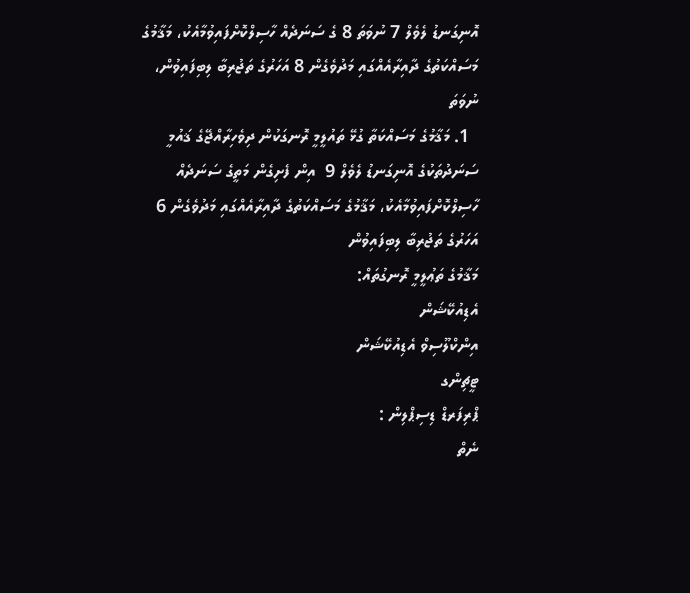އޮނިގަނޑު ލެވެލް 7 ނުވަތަ 8 ގެ ސަނަދެއް ހާސިލްކޮށްފައިވުމާއެކު، މަޤާމުގެ މަސައްކަތުގެ ދާއިރާއެއްގައި މަދުވެގެން 8 އަހަރުގެ ތަޖުރިބާ ލިބިފައިވުން،
ނުވަތަ
  1. މަޤާމުގެ މަސައްކަތާ ގުޅޭ ތައުލީމީ ރޮނގަކުން ދިވެހިރާއްޖޭގެ ޤައުމީ ސަނަދުތަކުގެ އޮނިގަނޑު ލެވެލް 9  އިން ފެށިގެން މަތީގެ ސަނަދެއް ހާސިލްކޮށްފައިވުމާއެކު، މަޤާމުގެ މަސައްކަތުގެ ދާއިރާއެއްގައި މަދުވެގެން 6 އަހަރުގެ ތަޖުރިބާ ލިބިފައިވުން
މަޤާމުގެ ތަޢުލީމީ ރޮނގުތައް:
އެޑިއުކޭޝަން
އިންކްލޫސިވް އެޑިއުކޭޝަން
ޓީޗިންގ
ޕްރިފަރޑް ޑިސިޕްލިން :
ނެތް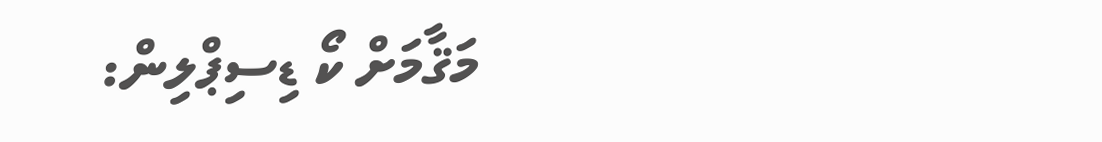މަޤާމަށް ކޯ ޑިސިޕްލިން: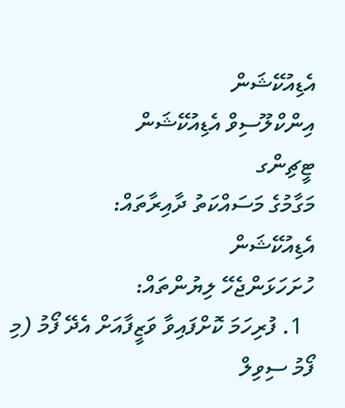އެޑިއުކޭޝަން
އިންކްލޫސިވް އެޑިއުކޭޝަން
ޓީޗިންގ
މަގާމުގެ މަސައްކަތު ދާއިރާތައް:
އެޑިއުކޭޝަން
ހުށަހަޅަންޖެހޭ ލިޔުންތައް:
  1. ފުރިހަމަ ކޮށްފައިވާ ވަޒީފާއަށް އެދޭ ފޯމު (މި ފޯމު ސިވިލް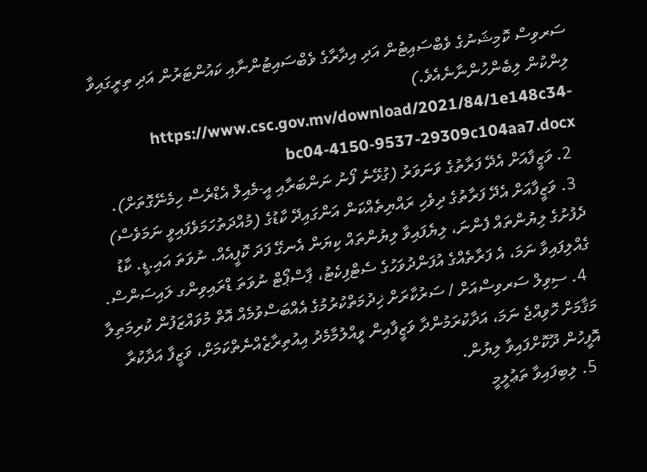ސަރވިސް ކޮމިޝަނުގެ ވެބްސައިޓުން އަދި އިދާރާގެ ވެބްސައިޓުންނާއި ކައުންޓަރުން އަދި ތިރީގައިވާ ލިންކުން ލިބެންހުންނާނެއެވެ.)  https://www.csc.gov.mv/download/2021/84/1e148c34-bc04-4150-9537-29309c104aa7.docx
  2. ވަޒީފާއަށް އެދޭ ފަރާތުގެ ވަނަވަރު (ގުޅޭނެ ފޯނު ނަންބަރާއި އީ-މެއިލް އެޑްރެސް ހިމެނޭގޮތަށް).
  3. ވަޒީފާއަށް އެދޭ ފަރާތުގެ ދިވެހި ރައްޔިތެއްކަން އަންގައިދޭ ކާޑުގެ (މުއްދަތުހަމަވެފައިވީ ނަމަވެސް) ދެފުށުގެ ލިޔުންތައް ފެންނަ، ލިޔެފައިވާ ލިޔުންތައް ކިޔަން އެނގޭ ފަދަ ކޮޕީއެއް. ނުވަތަ އައި.ޑީ. ކާޑު ގެއްލިފައިވާ ނަމަ، އެ ފަރާތެއްގެ އުފަންދުވަހުގެ ސެޓްފިކެޓު، ޕާސްޕޯޓް ނުވަތަ ޑްރައިވިންގ ލައިސަންސް.
  4. ސިވިލް ސަރވިސްއަށް / ސަރުކާރަށް ޚިދުމަތްކުރުމުގެ އެއްބަސްވުމެއް އޮތް މުވައްޒަފުން ކުރިމަތިލާ މަޤާމަށް ހޮވިއްޖެ ނަމަ، އަދާކުރަމުންދާ ވަޒީފާއިން ވީއްލުމާމެދު އިއުތިރާޒެއްނެތްކަމަށް، ވަޒީފާ އަދާކުރާ އޮފީހުން ދޫކޮށްފައިވާ ލިޔުން.
  5. ލިބިފައިވާ ތަޢުލީމީ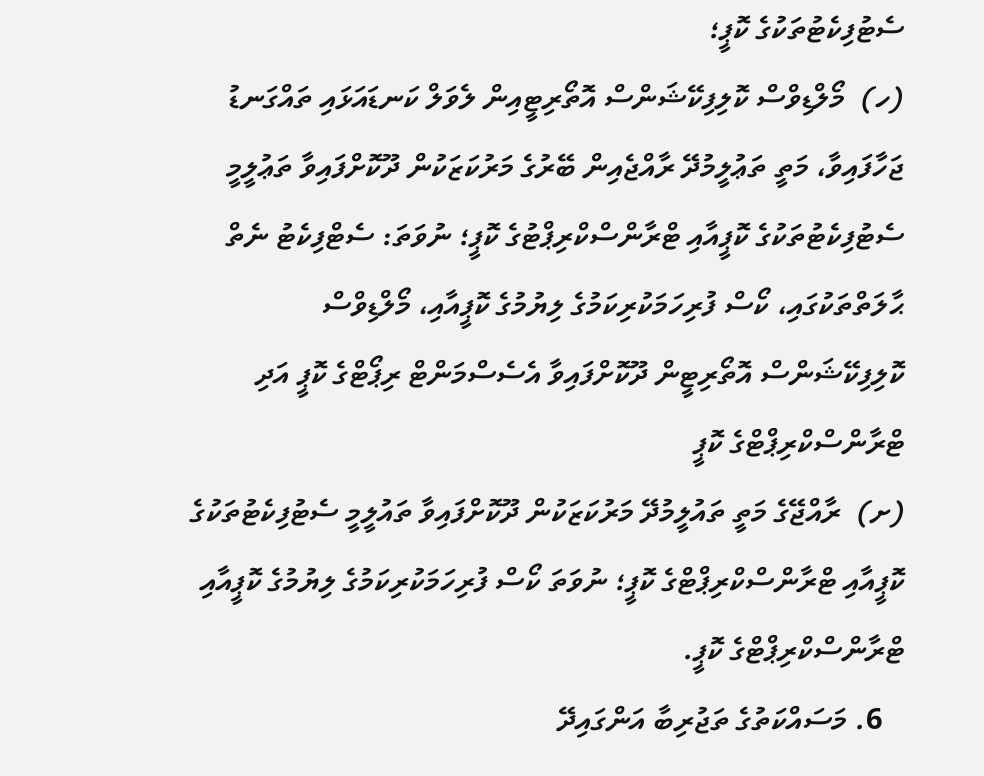ސެޓުފިކެޓުތަކުގެ ކޮޕީ؛
(ހ)  މޯލްޑިވްސް ކޮލިފިކޭޝަންސް އޮތޯރިޓީއިން ލެވަލް ކަނޑައަޅައި ތައްގަނޑު ޖަހާފައިވާ، މަތީ ތަޢުލީމުދޭ ރާއްޖެއިން ބޭރުގެ މަރުކަޒަކުން ދޫކޮށްފައިވާ ތަޢުލީމީ ސެޓުފިކެޓުތަކުގެ ކޮޕީއާއި ޓްރާންސްކްރިޕްޓުގެ ކޮޕީ؛ ނުވަތަ: ސެޓްފިކެޓު ނެތް ޙާލަތްތަކުގައި، ކޯސް ފުރިހަމަކުރިކަމުގެ ލިޔުމުގެ ކޮޕީއާއި، މޯލްޑިވްސް ކޮލިފިކޭޝަންސް އޮތޯރިޓީން ދޫކޮށްފައިވާ އެސެސްމަންޓް ރިޕޯޓްގެ ކޮޕީ އަދި ޓްރާންސްކްރިޕްޓްގެ ކޮޕީ
(ށ)  ރާއްޖޭގެ މަތީ ތައުލީމުދޭ މަރުކަޒަކުން ދޫކޮށްފައިވާ ތައުލީމީ ސެޓުފިކެޓުތަކުގެ ކޮޕީއާއި ޓްރާންސްކްރިޕްޓްގެ ކޮޕީ؛ ނުވަތަ ކޯސް ފުރިހަމަކުރިކަމުގެ ލިޔުމުގެ ކޮޕީއާއި ޓްރާންސްކްރިޕްޓްގެ ކޮޕީ.
   6. މަސައްކަތުގެ ތަޖުރިބާ އަންގައިދޭ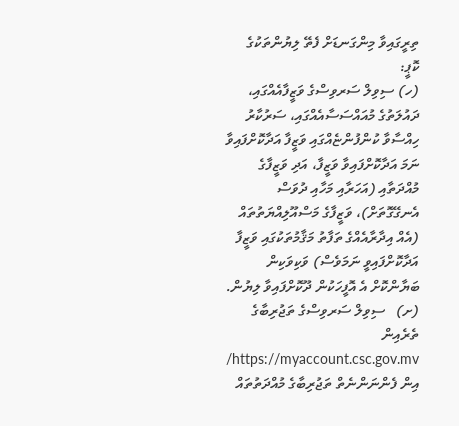ތިރީގައިވާ މިންގަނޑަށް ފެތޭ ލިޔުންތަކުގެ ކޮޕީ:
(ހ) ސިވިލް ސަރވިސްގެ ވަޒީފާއެއްގައި، ދައުލަތުގެ މުއައްސަސާއެއްގައި، ސަރުކާރު ހިއްސާވާ ކުންފުންޏެއްގައި ވަޒީފާ އަދާކޮށްފައިވާ ނަމަ އަދާކޮށްފައިވާ ވަޒީފާ، އަދި ވަޒީފާގެ މުއްދަތާއި (އަހަރާއި މަހާއި ދުވަސް އެނގޭގޮތަށް)، ވަޒީފާގެ މަސްއޫލިއްޔަތުތައް (އެއް އިދާރާއެއްގެ ތަފާތު މަޤާމުތަކުގައި ވަޒީފާ އަދާކޮށްފައިވީ ނަމަވެސް) ވަކިވަކިން ބަޔާންކޮށް އެ އޮފީހަކުން ދޫކޮށްފައިވާ ލިޔުން.
(ށ)   ސިވިލް ސަރވިސްގެ ތަޖުރިބާގެ ތެރެއިން https://myaccount.csc.gov.mv/ އިން ފެންނަންނެތް ތަޖުރިބާގެ މުއްދަތުތައް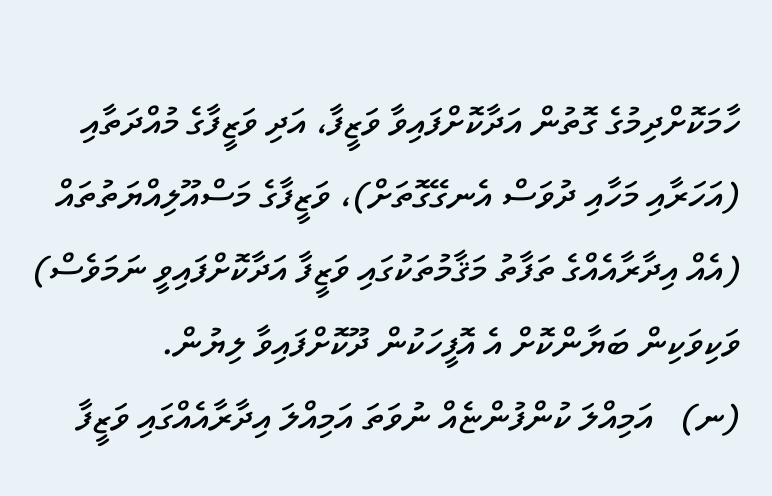ހާމަކޮށްދިމުގެ ގޮތުން އަދާކޮށްފައިވާ ވަޒީފާ، އަދި ވަޒީފާގެ މުއްދަތާއި (އަހަރާއި މަހާއި ދުވަސް އެނގޭގޮތަށް)، ވަޒީފާގެ މަސްއޫލިއްޔަތުތައް (އެއް އިދާރާއެއްގެ ތަފާތު މަޤާމުތަކުގައި ވަޒީފާ އަދާކޮށްފައިވީ ނަމަވެސް) ވަކިވަކިން ބަޔާންކޮށް އެ އޮފީހަކުން ދޫކޮށްފައިވާ ލިޔުން.
(ނ)   އަމިއްލަ ކުންފުންޏެއް ނުވަތަ އަމިއްލަ އިދާރާއެއްގައި ވަޒީފާ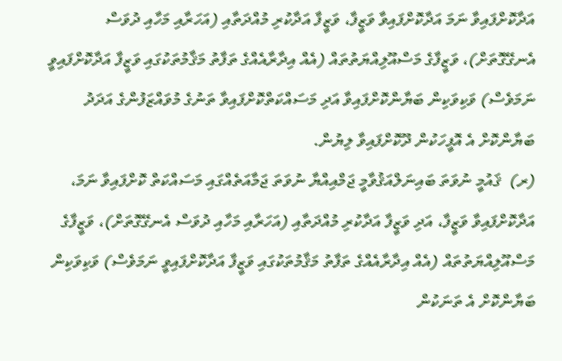އަދާކޮށްފައިވާ ނަމަ އަދާކޮށްފައިވާ ވަޒީފާ، ވަޒީފާ އަދާކުރި މުއްދަތާއި (އަހަރާއި މަހާއި ދުވަސް އެނގޭގޮތަށް)، ވަޒީފާގެ މަސްއޫލިއްޔަތުތައް (އެއް އިދާރާއެއްގެ ތަފާތު މަޤާމުތަކުގައި ވަޒީފާ އަދާކޮށްފައިވީ ނަމަވެސް) ވަކިވަކިން ބަޔާންކޮށްފައިވާ އަދި މަސައްކަތްކޮށްފައިވާ ތަނުގެ މުވައްޒަފުންގެ އަދަދު ބަޔާންކޮށް އެ އޮފީހަކުން ދޫކޮށްފައިވާ ލިޔުން.
(ރ)  ޤައުމީ ނުވަތަ ބައިނަލްއަޤުވާމީ ޖަމްއިއްޔާ ނުވަތަ ޖަމާއަތެއްގައި މަސައްކަތް ކޮށްފައިވާ ނަމަ، އަދާކޮށްފައިވާ ވަޒީފާ، އަދި ވަޒީފާ އަދާކުރި މުއްދަތާއި (އަހަރާއި މަހާއި ދުވަސް އެނގޭގޮތަށް)، ވަޒީފާގެ މަސްއޫލިއްޔަތުތައް (އެއް އިދާރާއެއްގެ ތަފާތު މަޤާމުތަކުގައި ވަޒީފާ އަދާކޮށްފައިވީ ނަމަވެސް) ވަކިވަކިން ބަޔާންކޮށް އެ ތަނަކުން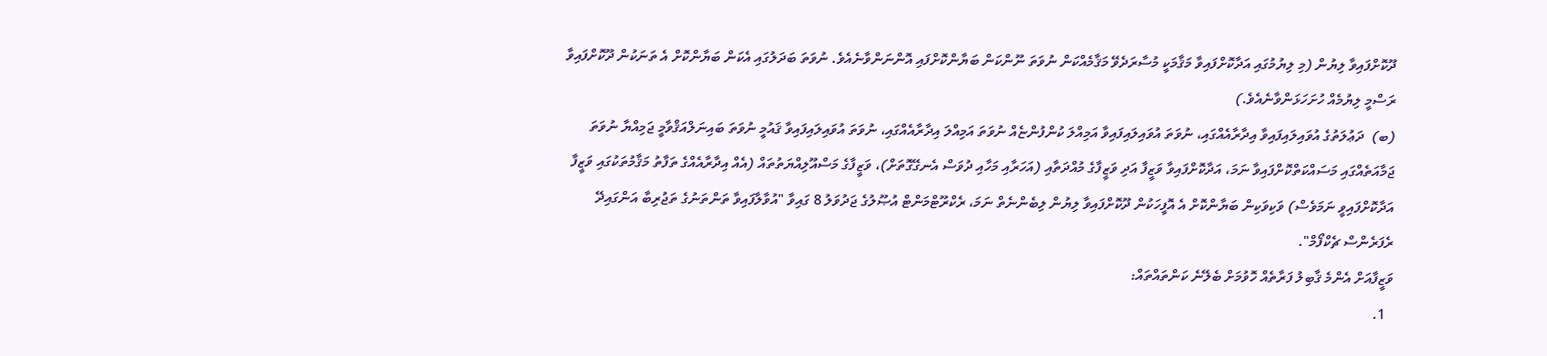ދޫކޮށްފައިވާ ލިޔުން (މި ލިޔުމުގައި އަދާކޮށްފައިވާ މަޤާމަކީ މުސާރަދެވޭ މަޤާމެއްކަން ނުވަތަ ނޫންކަން ބަޔާންކޮށްފައި އޮންނަންވާނެއެވެ. ނުވަތަ ބަދަލުގައި އެކަން ބަޔާންކޮށް އެ ތަނަކުން ދޫކޮށްފައިވާ ރަސްމީ ލިޔުމެއް ހުށަހަޅަންވާނެއެވެ.)
(ބ)  ދަޢުލަތުގެ އުވައިލައިފައިވާ އިދާރާއެއްގައި، ނުވަތަ އުވައިލައިފައިވާ އަމިއްލަ ކުންފުންޏެއް ނުވަތަ އަމިއްލަ އިދާރާއެއްގައި، ނުވަތަ އުވައިލައިފައިވާ ޤައުމީ ނުވަތަ ބައިނަލްއަޤްވާމީ ޖަމިއްޔާ ނުވަތަ ޖަމާއަތެއްގައި މަސައްކަތްކޮށްފައިވާ ނަމަ، އަދާކޮށްފައިވާ ވަޒީފާ އަދި ވަޒީފާގެ މުއްދަތާއި (އަހަރާއި މަހާއި ދުވަސް އެނގޭގޮތަށް)، ވަޒީފާގެ މަސްއޫލިއްޔަތުތައް (އެއް އިދާރާއެއްގެ ތަފާތު މަޤާމުތަކުގައި ވަޒީފާ އަދާކޮށްފައިވީ ނަމަވެސް) ވަކިވަކިން ބަޔާންކޮށް އެ އޮފީހަކުން ދޫކޮށްފައިވާ ލިޔުން ލިބެންނެތް ނަމަ، ރެކްރޫޓްމަންޓް އުޞޫލުގެ ޖަދުވަލު 8 ގައިވާ "އުވާލާފައިވާ ތަންތަނުގެ ތަޖުރިބާ އަންގައިދޭ ރެފަރެންސް ޗެކްފޯމް".
ވަޒީފާއަށް އެންމެ ޤާބިލު ފަރާތެއް ހޮވުމަށް ބެލޭނެ ކަންތައްތައް:
  1.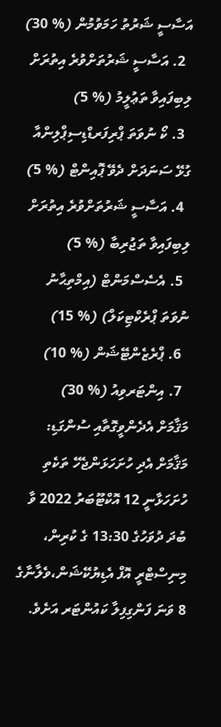އަސާސީ ޝަރުތު ހަމަވުމުން (% 30)
  2. އަސާސީ ޝަރުތަށްވުރެ އިތުރަށް ލިބިފައިވާ ތަޢުލީމު (% 5)
  3. ކޯ ނުވަތަ ޕްރިފަރޑްޑިސިޕްލިންއާ ގުޅޭ ސަނަދަށް ދެވޭ ޕޮއިންޓް (% 5)
  4. އަސާސީ ޝަރުތަށްވުރެ އިތުރަށް ލިބިފައިވާ ތަޖުރިބާ (% 5)
  5. އެސެސްމަންޓް (އިމްތިޙާނު ނުވަތަ ޕްރެކްޓިކަލް) (% 15)
  6. ޕްރެޒެންޓޭޝަން (% 10)
  7. އިންޓަރވިއު (% 30)
މަޤާމަށް އެދެންވީގޮތާއި ސުންގަޑި:
މަޤާމަށް އެދި ހުށަހަޅަންޖެހޭ ތަކެތި ހުށަހަޅާނީ 12 އޮކްޓޫބަރު 2022 ވާ ބުދަ ދުވަހުގެ 13:30 ގެ ކުރިން، މިނިސްޓްރީ އޮފް އެޑިޔުކޭޝަން،ވެލާނާގެ 8 ވަނަ ފަންގިފިލާ ކައުންޓަރ އަށެވެ.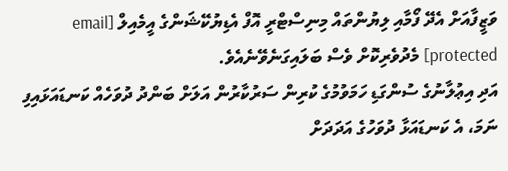ވަޒީފާއަށް އެދޭ ފޯމާއި ލިޔުންތައް މިނިސްޓްރީ އޮފް އެޑިޔުކޭޝަންގެ އީމެއިލް [email protected] މެދުވެރިކޮށް ވެސް ބަލައިގަނެވޭނެއެވެ.
އަދި އިޢުލާނުގެ ސުންގަޑި ހަމަވުމުގެ ކުރިން ސަރުކާރުން އަލަށް ބަންދު ދުވަހެއް ކަނޑައަޅައިފި ނަމަ، އެ ކަނޑައަޅާ ދުވަހުގެ އަދަދަށް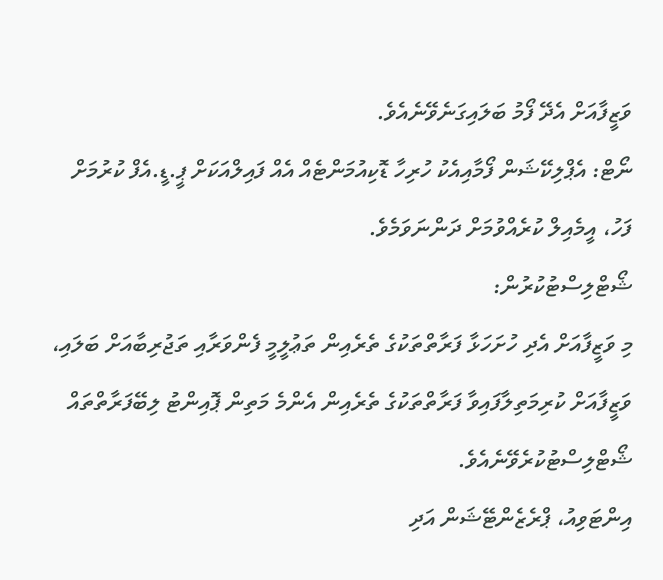ވަޒީފާއަށް އެދޭ ފޯމު ބަލައިގަނެވޭނެއެވެ.
ނޯޓް: އެޕްލިކޭޝަން ފޯމާއިއެކު ހުރިހާ ޑޮކިއުމަންޓެއް އެއް ފައިލްއަކަށް ޕީ.ޑީ.އެފް ކުރުމަށް ފަހު، އީމެއިލް ކުރެއްވުމަށް ދަންނަވަމެވެ.
ޝޯޓްލިސްޓުކުރުން:
މި ވަޒީފާއަށް އެދި ހުށަހަޅާ ފަރާތްތަކުގެ ތެރެއިން ތަޢުލީމީ ފެންވަރާއި ތަޖުރިބާއަށް ބަލައި، ވަޒީފާއަށް ކުރިމަތިލާފައިވާ ފަރާތްތަކުގެ ތެރެއިން އެންމެ މަތިން ޕޮއިންޓު ލިބޭފަރާތްތައް ޝޯޓްލިސްޓުކުރެވޭނެއެވެ.
އިންޓަވިއު، ޕްރެޒެންޓޭޝަން އަދި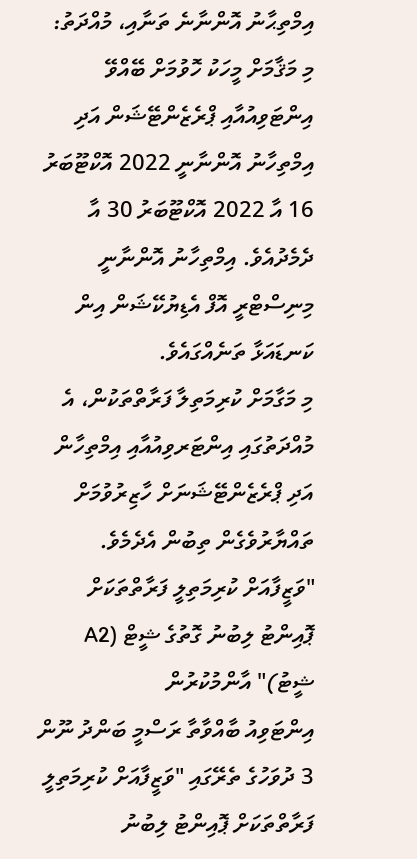އިމްތިޙާނު އޮންނާނެ ތަނާއި، މުއްދަތު:
މި މަޤާމަށް މީހަކު ހޮވުމަށް ބޭއްވޭ އިންޓަވިއުއާއި ޕްރެޒެންޓޭޝަން އަދި އިމްތިހާނު އޮންނާނީ 2022 އޮކްޓޫބަރު 16 އާ 2022 އޮކްޓޫބަރު 30 އާ ދެމެދުއެވެ. އިމްތިހާނު އޮންނާނީ މިނިސްޓްރީ އޮފް އެޑިޔުކޭޝަން އިން ކަނޑައަޅާ ތަނެއްގައެވެ.
މި މަގާމަށް ކުރިމަތިލާ ފަރާތްތަކުން، އެ މުއްދަތުގައި އިންޓަރވިއުއާއި އިމްތިހާން އަދި ޕްރެޒެންޓޭޝަނަށް ހާޒިރުވުމަށް ތައްޔާރުވެގެން ތިބުން އެދެމެވެ.
"ވަޒީފާއަށް ކުރިމަތިލީ ފަރާތްތަކަށް ޕޮއިންޓު ލިބުނު ގޮތުގެ ޝީޓް (A2 ޝީޓު)" އާންމުކުރުން
އިންޓަވިއު ބާއްވާތާ ރަސްމީ ބަންދު ނޫން 3 ދުވަހުގެ ތެރޭގައި "ވަޒީފާއަށް ކުރިމަތިލީ ފަރާތްތަކަށް ޕޮއިންޓު ލިބުނު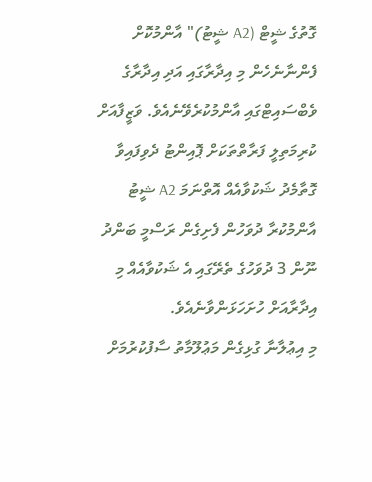ގޮތުގެ ޝީޓް (A2 ޝީޓު)" އާންމުކޮށް ފެންނާނެހެން މި އިދާރާގައި އަދި އިދާރާގެ ވެބްސައިޓްގައި އާންމުކުރެވޭނެއެވެ. ވަޒީފާއަށް ކުރިމަތިލީ ފަރާތްތަކަށް ޕޮއިންޓު ދެވިފައިވާ ގޮތާމެދު ޝަކުވާއެއް އޮތްނަމަ A2 ޝީޓު އާންމުކުރާ ދުވަހުން ފެށިގެން ރަސްމީ ބަންދު ނޫން 3 ދުވަހުގެ ތެރޭގައި އެ ޝަކުވާއެއް މި އިދާރާއަށް ހުށަހަޅަންވާނެއެވެ.
މި އިޢުލާނާ ގުޅިގެން މަޢުލޫމާތު ސާފުކުރުމަށް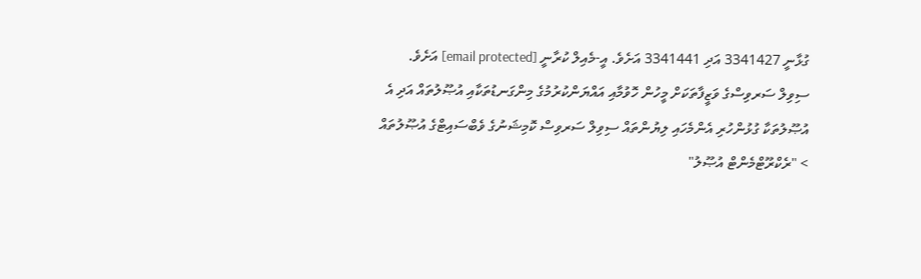ގުޅާނީ 3341427 އަދި 3341441 އަށެވެ. އީ-މެއިލް ކުރާނީ [email protected] އަށެވެ.
ސިވިލް ސަރވިސްގެ ވަޒީފާތަކަށް މީހުން ހޮވުމާއި އައްޔަންކުރުމުގެ މިންގަނޑުތަކާއި އުޞޫލުތައް އަދި އެ އުޞޫލުތަކާ ގުޅުންހުރި އެންމެހައި ލިޔުންތައް ސިވިލް ސަރވިސް ކޮމިޝަނުގެ ވެބްސައިޓްގެ އުޞޫލުތައް > "ރެކްރޫޓްމެންޓް އުޞޫލު"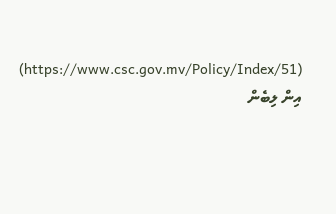(https://www.csc.gov.mv/Policy/Index/51) އިން ލިބެން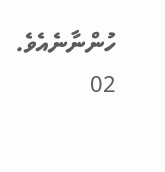ހުންނާނެއެވެ.
02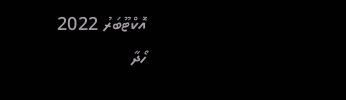އޮކްޓޫބަރު 2022
ހޯދާ